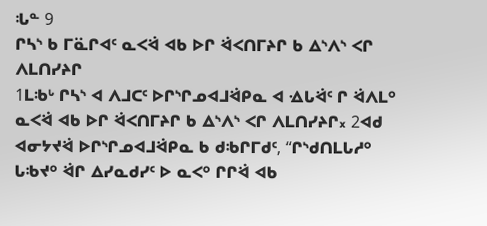ᒠᓐ 9
ᒋᓴᔅ ᑲ ᒥᓏᒋᐊᑦ ᓇᐸᐛ ᐊᑲ ᐅᒋ ᐛᐸᑎᒥᔨᒋ ᑲ ᐃᔅᐱᔅ ᐸᒋ ᐱᒪᑎᓯᔨᒋ
1ᒪᒂᒡ ᒋᓴᔅ ᐊ ᐱᒧᑕᑦ ᐅᒋᔅᒋᓄᐊᒧᐛᑭᓇ ᐊ ᐎᒐᐛᑦ ᒋ ᐛᐱᒪᐤ ᓇᐸᐛ ᐊᑲ ᐅᒋ ᐛᐸᑎᒥᔨᒋ ᑲ ᐃᔅᐱᔅ ᐸᒋ ᐱᒪᑎᓯᔨᒋ᙮ 2ᐊᑯ ᐊᓂᔭᔪᐛ ᐅᒋᔅᒋᓄᐊᒧᐛᑭᓇ ᑲ ᑯᒂᒋᒥᑯᑦ, “ᒋᔅᑯᑎᒪᒐᓱᐤ ᒐᒂᔪᐤ ᐛᒋ ᐃᓯᓇᑯᓯᑦ ᐅ ᓇᐸᐤ ᒋᒋᐛ ᐊᑲ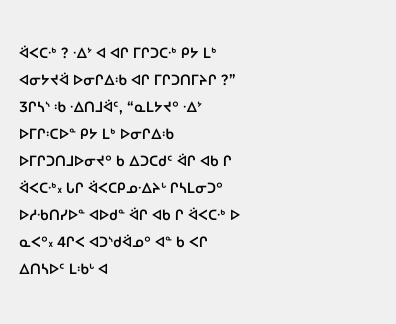ᐛᐸᑕᐧᒃ ? ᐎᔾ ᐊ ᐊᒋ ᒥᒋᑐᑕᐧᒃ ᑭᔭ ᒪᒃ ᐊᓂᔭᔪᐛ ᐅᓂᒋᐃᒂ ᐊᒋ ᒥᒋᑐᑎᒥᔨᒋ ?”
3ᒋᓴᔅ ᒂ ᐎᑎᒧᐛᑦ, “ᓇᒪᔭᔪᐤ ᐎᔾ ᐅᒥᒋᑥᐅᓐ ᑭᔭ ᒪᒃ ᐅᓂᒋᐃᒂ ᐅᒥᒋᑐᑎᒧᐅᓂᔪᐤ ᑲ ᐃᑐᑕᑯᑦ ᐛᒋ ᐊᑲ ᒋ ᐛᐸᑕᐧᒃ᙮ ᒐᒋ ᐛᐸᑕᑭᓄᐎᔨᒡ ᒋᓴᒪᓂᑐᐤ ᐅᓱᐧᑲᑎᓯᐅᓐ ᐊᐅᑯᓐ ᐛᒋ ᐊᑲ ᒋ ᐛᐸᑕᐧᒃ ᐅ ᓇᐸᐤ᙮ 4ᒋᐸ ᐊᑐᔅᑯᐛᓄᐤ ᐊᓐ ᑲ ᐸᒋ ᐃᑎᓴᐅᑦ ᒪᒂᒡ ᐊ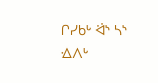ᒋᓯᑲᒡ ᐛᔅ ᓴᔅ ᐎᐱᒡ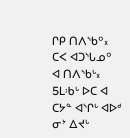ᒋᑭ ᑎᐱᔅᑲᐤ᙮ ᑕᐸ ᐊᑐᔅᒐᓄᐤ ᐊ ᑎᐱᔅᑲᒡ᙮ 5ᒪᒂᒡ ᐅᑕ ᐊ ᑕᔭᓐ ᐊᔅᒋᒡ ᐊᐅᒄ ᓂᔾ ᐃᔪᒡ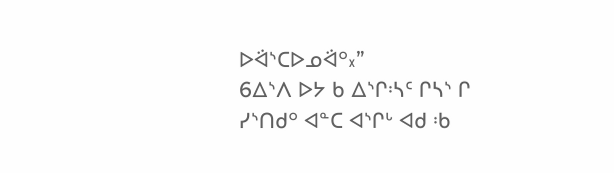ᐅᐛᔅᑕᐅᓄᐛᐤ᙮”
6ᐃᔅᐱ ᐅᔭ ᑲ ᐃᔅᒋᔄᑦ ᒋᓴᔅ ᒋ ᓯᔅᑎᑯᐤ ᐊᓐᑕ ᐊᔅᒋᒡ ᐊᑯ ᒂ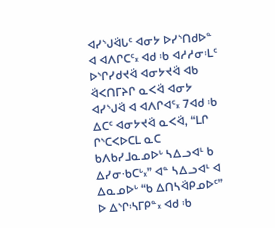ᐊᓯᔅᒍᐛᒐᑦ ᐊᓂᔭ ᐅᓯᔅᑎᑯᐅᓐ ᐊ ᐊᐱᒋᑕᑦ᙮ ᐊᑯ ᒂ ᐊᓱᓱᓂᒺᑦ ᐅᔅᒋᓯᑯᔪᐛ ᐊᓂᔭᔪᐛ ᐊᑲ ᐛᐸᑎᒥᔨᒋ ᓇᐸᐛ ᐊᓂᔭ ᐊᓯᔅᒍᐛ ᐊ ᐊᐱᒋᐊᑦ᙮ 7ᐊᑯ ᒂ ᐃᑕᑦ ᐊᓂᔭᔪᐛ ᓇᐸᐛ, “ᒪᒋ ᒋᔅᑕᐸᐅᑕᒪ ᓇᑕ ᑲᐱᑲᓯᒧᓇᓄᐅᒡ ᓴᐃᓗᐊᒻ ᑲ ᐃᓯᓂᐧᑲᑕᒡ᙮” ᐊᓐ ᓴᐃᓗᐊᒻ ᐊ ᐃᓇᓄᐅᒡ “ᑲ ᐃᑎᓴᐛᑭᓄᐅᑦ” ᐅ ᐃᔅᒋᔄᒥᑭᓐ᙮ ᐊᑯ ᒂ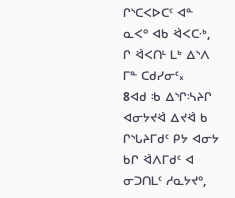ᒋᔅᑕᐸᐅᑕᑦ ᐊᓐ ᓇᐸᐤ ᐊᑲ ᐛᐸᑕᐧᒃ, ᒋ ᐛᐸᑎᒻ ᒪᒃ ᐃᔅᐱ ᒥᓐ ᑕᑯᓯᓂᑦ᙮
8ᐊᑯ ᒂ ᐃᔅᒋᔄᔨᒋ ᐊᓂᔭᔪᐛ ᐃᔪᐛ ᑲ ᒋᔅᒐᔨᒥᑯᑦ ᑭᔭ ᐊᓂᔭ ᑲᒋ ᐛᐱᒥᑯᑦ ᐊ ᓂᑐᑎᒪᑦ ᓱᓇᔭᔪᐤ,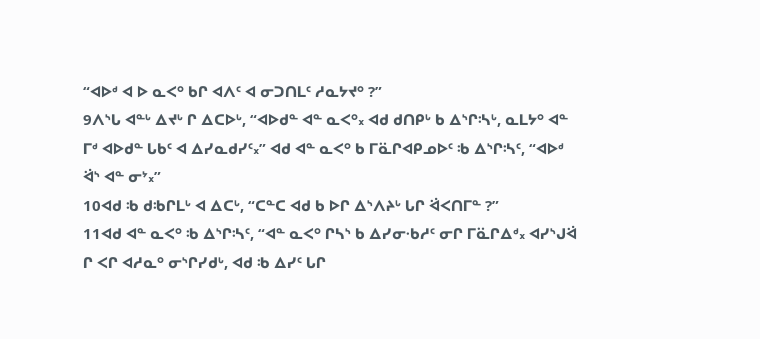“ᐊᐅᒄ ᐊ ᐅ ᓇᐸᐤ ᑲᒋ ᐊᐱᑦ ᐊ ᓂᑐᑎᒪᑦ ᓱᓇᔭᔪᐤ ?”
9ᐱᔅᒐ ᐊᓐᒡ ᐃᔪᒡ ᒋ ᐃᑕᐅᒡ, “ᐊᐅᑯᓐ ᐊᓐ ᓇᐸᐤ᙮ ᐊᑯ ᑯᑎᑭᒡ ᑲ ᐃᔅᒋᔄᒡ, ᓇᒪᔭᐤ ᐊᓐ ᒥᒄ ᐊᐅᑯᓐ ᒐᑲᑦ ᐊ ᐃᓯᓇᑯᓯᑦ᙮” ᐊᑯ ᐊᓐ ᓇᐸᐤ ᑲ ᒥᓏᒋᐊᑭᓄᐅᑦ ᒂ ᐃᔅᒋᔄᑦ, “ᐊᐅᒄ ᐛᔅ ᐊᓐ ᓂᔾ᙮”
10ᐊᑯ ᒂ ᑯᒂᒋᒪᒡ ᐊ ᐃᑕᒡ, “ᑕᓐᑕ ᐊᑯ ᑲ ᐅᒋ ᐃᔅᐱᔨᒡ ᒐᒋ ᐛᐸᑎᒥᓐ ?”
11ᐊᑯ ᐊᓐ ᓇᐸᐤ ᒂ ᐃᔅᒋᔄᑦ, “ᐊᓐ ᓇᐸᐤ ᒋᓴᔅ ᑲ ᐃᓯᓂᐧᑲᓱᑦ ᓂᒋ ᒥᓏᒋᐃᒄ᙮ ᐊᓯᔅᒍᐛ ᒋ ᐸᒋ ᐊᓱᓇᐤ ᓂᔅᒋᓯᑯᒡ, ᐊᑯ ᒂ ᐃᓯᑦ ᒐᒋ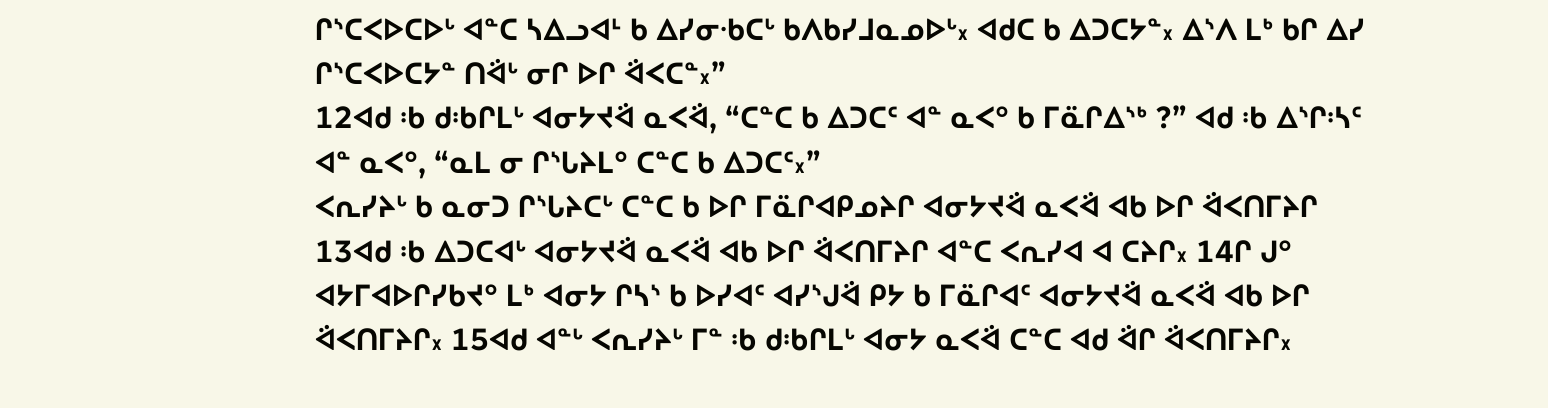ᒋᔅᑕᐸᐅᑕᐅᒡ ᐊᓐᑕ ᓴᐃᓗᐊᒻ ᑲ ᐃᓯᓂᐧᑲᑕᒡ ᑲᐱᑲᓯᒧᓇᓄᐅᒡ᙮ ᐊᑯᑕ ᑲ ᐃᑐᑕᔭᓐ᙮ ᐃᔅᐱ ᒪᒃ ᑲᒋ ᐃᓯ ᒋᔅᑕᐸᐅᑕᔭᓐ ᑎᐛᒡ ᓂᒋ ᐅᒋ ᐛᐸᑕᓐ᙮”
12ᐊᑯ ᒂ ᑯᒂᒋᒪᒡ ᐊᓂᔭᔪᐛ ᓇᐸᐛ, “ᑕᓐᑕ ᑲ ᐃᑐᑕᑦ ᐊᓐ ᓇᐸᐤ ᑲ ᒥᓏᒋᐃᔅᒃ ?” ᐊᑯ ᒂ ᐃᔅᒋᔄᑦ ᐊᓐ ᓇᐸᐤ, “ᓇᒪ ᓂ ᒋᔅᒐᔨᒪᐤ ᑕᓐᑕ ᑲ ᐃᑐᑕᑦ᙮”
ᐸᕆᓯᔨᒡ ᑲ ᓇᓂᑐ ᒋᔅᒐᔨᑕᒡ ᑕᓐᑕ ᑲ ᐅᒋ ᒥᓏᒋᐊᑭᓄᔨᒋ ᐊᓂᔭᔪᐛ ᓇᐸᐛ ᐊᑲ ᐅᒋ ᐛᐸᑎᒥᔨᒋ
13ᐊᑯ ᒂ ᐃᑐᑕᐊᒡ ᐊᓂᔭᔪᐛ ᓇᐸᐛ ᐊᑲ ᐅᒋ ᐛᐸᑎᒥᔨᒋ ᐊᓐᑕ ᐸᕆᓯᐊ ᐊ ᑕᔨᒋ᙮ 14ᒋ ᒍᐤ ᐊᔭᒥᐊᐅᒋᓯᑲᔪᐤ ᒪᒃ ᐊᓂᔭ ᒋᓴᔅ ᑲ ᐅᓯᐊᑦ ᐊᓯᔅᒍᐛ ᑭᔭ ᑲ ᒥᓏᒋᐊᑦ ᐊᓂᔭᔪᐛ ᓇᐸᐛ ᐊᑲ ᐅᒋ ᐛᐸᑎᒥᔨᒋ᙮ 15ᐊᑯ ᐊᓐᒡ ᐸᕆᓯᔨᒡ ᒥᓐ ᒂ ᑯᒂᒋᒪᒡ ᐊᓂᔭ ᓇᐸᐛ ᑕᓐᑕ ᐊᑯ ᐛᒋ ᐛᐸᑎᒥᔨᒋ᙮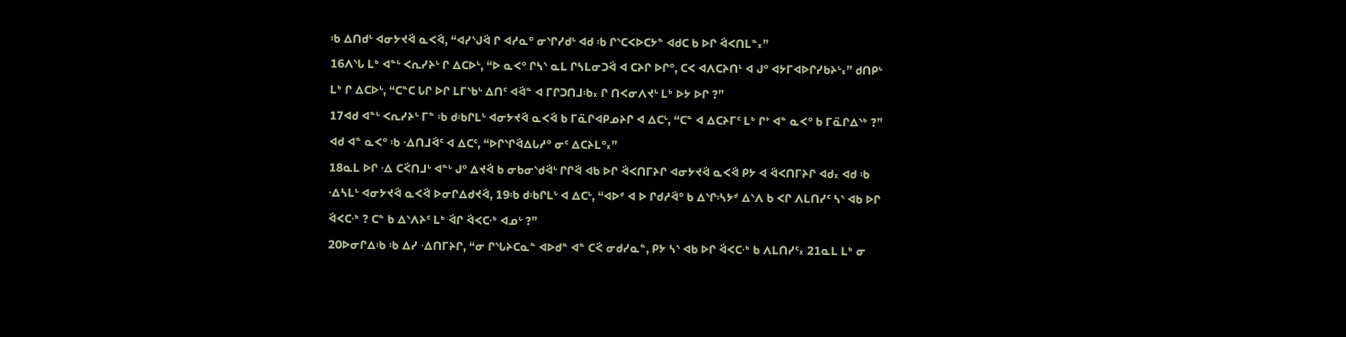ᒂ ᐃᑎᑯᒡ ᐊᓂᔭᔪᐛ ᓇᐸᐛ, “ᐊᓯᔅᒍᐛ ᒋ ᐊᓱᓇᐤ ᓂᔅᒋᓯᑯᒡ ᐊᑯ ᒂ ᒋᔅᑕᐸᐅᑕᔭᓐ ᐊᑯᑕ ᑲ ᐅᒋ ᐛᐸᑎᒪᓐ᙮”
16ᐱᔅᒐ ᒪᒃ ᐊᓐᒡ ᐸᕆᓯᔨᒡ ᒋ ᐃᑕᐅᒡ, “ᐅ ᓇᐸᐤ ᒋᓴᔅ ᓇᒪ ᒋᓴᒪᓂᑐᐛ ᐊ ᑕᔨᒋ ᐅᒋᐤ, ᑕᐸ ᐊᐱᑕᔨᑎᒻ ᐊ ᒍᐤ ᐊᔭᒥᐊᐅᒋᓯᑲᔨᒡ᙮” ᑯᑎᑭᒡ ᒪᒃ ᒋ ᐃᑕᐅᒡ, “ᑕᓐᑕ ᒐᒋ ᐅᒋ ᒪᒥᔅᑲᒡ ᐃᑎᑦ ᐊᐛᓐ ᐊ ᒥᒋᑐᑎᒧᒂ᙮ ᒋ ᑎᐸᓂᐱᔪᒡ ᒪᒃ ᐅᔭ ᐅᒋ ?”
17ᐊᑯ ᐊᓐᒡ ᐸᕆᓯᔨᒡ ᒥᓐ ᒂ ᑯᒂᒋᒪᒡ ᐊᓂᔭᔪᐛ ᓇᐸᐛ ᑲ ᒥᓏᒋᐊᑭᓄᔨᒋ ᐊ ᐃᑕᒡ, “ᑕᓐ ᐊ ᐃᑕᔨᒥᑦ ᒪᒃ ᒋᔾ ᐊᓐ ᓇᐸᐤ ᑲ ᒥᓏᒋᐃᔅᒃ ?” ᐊᑯ ᐊᓐ ᓇᐸᐤ ᒂ ᐎᑎᒧᐛᑦ ᐊ ᐃᑕᑦ, “ᐅᒋᔅᒋᐛᐃᒐᓱᐤ ᓂᑦ ᐃᑕᔨᒪᐤ᙮”
18ᓇᒪ ᐅᒋ ᐎ ᑕᑈᑎᒧᒡ ᐊᓐᒡ ᒍᐤ ᐃᔪᐛ ᑲ ᓂᑲᓂᔅᑯᐛᒡ ᒋᒋᐛ ᐊᑲ ᐅᒋ ᐛᐸᑎᒥᔨᒋ ᐊᓂᔭᔪᐛ ᓇᐸᐛ ᑭᔭ ᐊ ᐛᐸᑎᒥᔨᒋ ᐊᑯ᙮ ᐊᑯ ᒂ ᐎᓴᒪᒡ ᐊᓂᔭᔪᐛ ᓇᐸᐛ ᐅᓂᒋᐃᑯᔪᐛ, 19ᒂ ᑯᒂᒋᒪᒡ ᐊ ᐃᑕᒡ, “ᐊᐅᒄ ᐊ ᐅ ᒋᑯᓱᐛᐤ ᑲ ᐃᔅᒋᔄᔭᒄ ᐃᔅᐱ ᑲ ᐸᒋ ᐱᒪᑎᓯᑦ ᓴᔅ ᐊᑲ ᐅᒋ ᐛᐸᑕᐧᒃ ? ᑕᓐ ᑲ ᐃᔅᐱᔨᑦ ᒪᒃ ᐛᒋ ᐛᐸᑕᐧᒃ ᐊᓄᒡ ?”
20ᐅᓂᒋᐃᒂ ᒂ ᐃᓯ ᐎᑎᒥᔨᒋ, “ᓂ ᒋᔅᒐᔨᑕᓇᓐ ᐊᐅᑯᓐ ᐊᓐ ᑕᑈ ᓂᑯᓯᓇᓐ, ᑭᔭ ᓴᔅ ᐊᑲ ᐅᒋ ᐛᐸᑕᐧᒃ ᑲ ᐱᒪᑎᓯᑦ᙮ 21ᓇᒪ ᒪᒃ ᓂ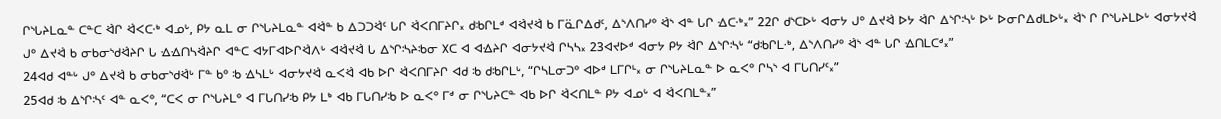ᒋᔅᒐᔨᒪᓇᓐ ᑕᓐᑕ ᐛᒋ ᐛᐸᑕᐧᒃ ᐊᓄᒡ, ᑭᔭ ᓇᒪ ᓂ ᒋᔅᒐᔨᒪᓇᓐ ᐊᐛᓐ ᑲ ᐃᑐᑐᐛᑦ ᒐᒋ ᐛᐸᑎᒥᔨᒋ᙮ ᑯᒂᒋᒪᒄ ᐊᐛᔪᐛ ᑲ ᒥᓏᒋᐃᑯᑦ, ᐃᔅᐱᑎᓯᐤ ᐛᔅ ᐊᓐ ᒐᒋ ᐎᑕᐧᒃ᙮” 22ᒋ ᑯᔅᑕᐅᒡ ᐊᓂᔭ ᒍᐤ ᐃᔪᐛ ᐅᔭ ᐛᒋ ᐃᔅᒋᔄᒡ ᐅᒡ ᐅᓂᒋᐃᑯᒪᐅᒡ᙮ ᐛᔅ ᒋ ᒋᔅᒐᔨᒪᐅᒡ ᐊᓂᔭᔪᐛ ᒍᐤ ᐃᔪᐛ ᑲ ᓂᑲᓂᔅᑯᐛᔨᒋ ᒐ ᐎᐎᑎᓴᐛᔨᒋ ᐊᓐᑕ ᐊᔭᒥᐊᐅᒋᐛᐱᒡ ᐊᐛᔪᐛ ᒐ ᐃᔅᒋᔄᔨᒂᓂ ᙭ᑕ ᐊ ᐊᐎᔨᒋ ᐊᓂᔭᔪᐛ ᒋᓴᓴ᙮ 23ᐊᔪᐅᒄ ᐊᓂᔭ ᑭᔭ ᐛᒋ ᐃᔅᒋᔄᒡ “ᑯᒂᒋᒪᐧᒃ, ᐃᔅᐱᑎᓯᐤ ᐛᔅ ᐊᓐ ᒐᒋ ᐎᑎᒪᑕᒄ᙮”
24ᐊᑯ ᐊᓐᒡ ᒍᐤ ᐃᔪᐛ ᑲ ᓂᑲᓂᔅᑯᐛᒡ ᒥᓐ ᑲᐤ ᒂ ᐎᓴᒪᒡ ᐊᓂᔭᔪᐛ ᓇᐸᐛ ᐊᑲ ᐅᒋ ᐛᐸᑎᒥᔨᒋ ᐊᑯ ᒂ ᑯᒂᒋᒪᒡ, “ᒋᓴᒪᓂᑐᐤ ᐊᐅᒄ ᒪᒥᒋᒻ᙮ ᓂ ᒋᔅᒐᔨᒪᓇᓐ ᐅ ᓇᐸᐤ ᒋᓴᔅ ᐊ ᒥᒐᑎᓯᑦ᙮”
25ᐊᑯ ᒂ ᐃᔅᒋᔄᑦ ᐊᓐ ᓇᐸᐤ, “ᑕᐸ ᓂ ᒋᔅᒐᔨᒪᐤ ᐊ ᒥᒐᑎᓯᒂ ᑭᔭ ᒪᒃ ᐊᑲ ᒥᒐᑎᓯᒂ ᐅ ᓇᐸᐤ ᒥᒄ ᓂ ᒋᔅᒐᔨᑕᓐ ᐊᑲ ᐅᒋ ᐛᐸᑎᒪᓐ ᑭᔭ ᐊᓄᒡ ᐊ ᐛᐸᑎᒪᓐ᙮”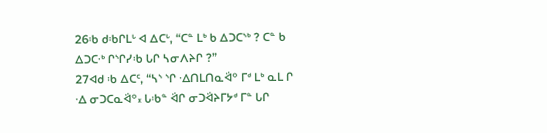26ᒂ ᑯᒂᒋᒪᒡ ᐊ ᐃᑕᒡ, “ᑕᓐ ᒪᒃ ᑲ ᐃᑐᑕᔅᒃ ? ᑕᓐ ᑲ ᐃᑐᑕᐧᒃ ᒋᔅᒋᓯᒂ ᒐᒋ ᓴᓂᐱᔨᒋ ?”
27ᐊᑯ ᒂ ᐃᑕᑦ, “ᓴᔅ ᔅᒋ ᐎᑎᒪᑎᓇᐛᐤ ᒥᒄ ᒪᒃ ᓇᒪ ᒋ ᐎ ᓂᑐᑕᓇᐛᐤ᙮ ᒐᒂᓐ ᐛᒋ ᓂᑐᐛᔨᒥᔭᒄ ᒥᓐ ᒐᒋ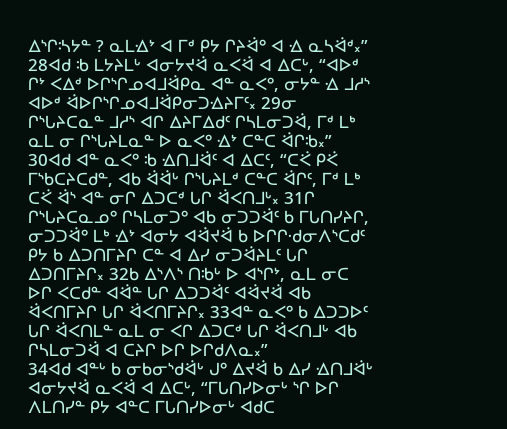ᐃᔅᒋᔄᔭᓐ ? ᓇᒪᐎᔾ ᐊ ᒥᒄ ᑭᔭ ᒋᔨᐛᐤ ᐊ ᐎ ᓇᓴᐛᒄ᙮”
28ᐊᑯ ᒂ ᒪᔭᔨᒪᒡ ᐊᓂᔭᔪᐛ ᓇᐸᐛ ᐊ ᐃᑕᒡ, “ᐊᐅᒄ ᒋᔾ ᐸᐃᒄ ᐅᒋᔅᒋᓄᐊᒧᐛᑭᓇ ᐊᓐ ᓇᐸᐤ, ᓂᔭᓐ ᐎ ᒧᓱᔅ ᐊᐅᒄ ᐛᐅᒋᔅᒋᓄᐊᒧᐛᑭᓂᑐᐎᔨᒥᑦ᙮ 29ᓂ ᒋᔅᒐᔨᑕᓇᓐ ᒧᓱᔅ ᐊᒋ ᐃᔨᒥᐃᑯᑦ ᒋᓴᒪᓂᑐᐛ, ᒥᒄ ᒪᒃ ᓇᒪ ᓂ ᒋᔅᒐᔨᒪᓇᓐ ᐅ ᓇᐸᐤ ᐎᔾ ᑕᓐᑕ ᐛᒋᒂ᙮”
30ᐊᑯ ᐊᓐ ᓇᐸᐤ ᒂ ᐎᑎᒧᐛᑦ ᐊ ᐃᑕᑦ, “ᑕᑈ ᑭᑈ ᒥᔅᑲᑕᔨᑕᑯᓐ, ᐊᑲ ᐛᐛᒡ ᒋᔅᒐᔨᒪᒄ ᑕᓐᑕ ᐛᒋᑦ, ᒥᒄ ᒪᒃ ᑕᑈ ᐛᔅ ᐊᓐ ᓂᒋ ᐃᑐᑕᒄ ᒐᒋ ᐛᐸᑎᒧᒡ᙮ 31ᒋ ᒋᔅᒐᔨᑕᓇᓄᐤ ᒋᓴᒪᓂᑐᐤ ᐊᑲ ᓂᑐᑐᐛᑦ ᑲ ᒥᒐᑎᓯᔨᒋ, ᓂᑐᑐᐛᐤ ᒪᒃ ᐎᔾ ᐊᓂᔭ ᐊᐛᔪᐛ ᑲ ᐅᒋᒋᐧᑯᓂᐱᔅᑕᑯᑦ ᑭᔭ ᑲ ᐃᑐᑎᒥᔨᒋ ᑕᓐ ᐊ ᐃᓯ ᓂᑐᐛᔨᒪᑦ ᒐᒋ ᐃᑐᑎᒥᔨᒋ᙮ 32ᑲ ᐃᔅᐱᔅ ᑎᒂᒡ ᐅ ᐊᔅᒋᔾ, ᓇᒪ ᓂᑕ ᐅᒋ ᐸᑕᑯᓐ ᐊᐛᓐ ᒐᒋ ᐃᑐᑐᐛᑦ ᐊᐛᔪᐛ ᐊᑲ ᐛᐸᑎᒥᔨᒋ ᒐᒋ ᐛᐸᑎᒥᔨᒋ᙮ 33ᐊᓐ ᓇᐸᐤ ᑲ ᐃᑐᑐᐅᑦ ᒐᒋ ᐛᐸᑎᒪᓐ ᓇᒪ ᓂ ᐸᒋ ᐃᑐᑕᒄ ᒐᒋ ᐛᐸᑎᒧᒡ ᐊᑲ ᒋᓴᒪᓂᑐᐛ ᐊ ᑕᔨᒋ ᐅᒋ ᐅᒋᑯᐱᓇ᙮”
34ᐊᑯ ᐊᓐᒡ ᑲ ᓂᑲᓂᔅᑯᐛᒡ ᒍᐤ ᐃᔪᐛ ᑲ ᐃᓯ ᐎᑎᒧᐛᒡ ᐊᓂᔭᔪᐛ ᓇᐸᐛ ᐊ ᐃᑕᒡ, “ᒥᒐᑎᓯᐅᓂᒡ ᔅᒋ ᐅᒋ ᐱᒪᑎᓯᓐ ᑭᔭ ᐊᓐᑕ ᒥᒐᑎᓯᐅᓂᒡ ᐊᑯᑕ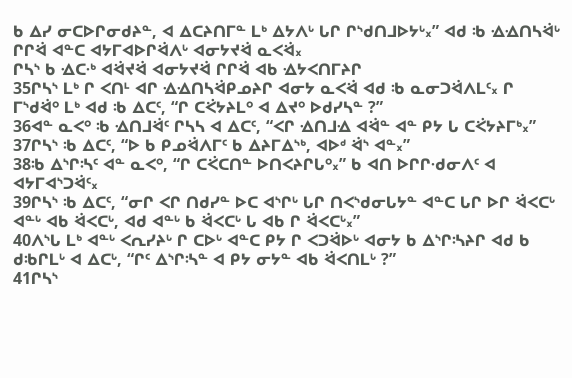ᑲ ᐃᓯ ᓂᑕᐅᒋᓂᑯᔨᓐ, ᐊ ᐃᑕᔨᑎᒥᓐ ᒪᒃ ᐃᔭᐱᒡ ᒐᒋ ᒋᔅᑯᑎᒧᐅᔭᒡ᙮” ᐊᑯ ᒂ ᐎᐎᑎᓴᐛᒡ ᒋᒋᐛ ᐊᓐᑕ ᐊᔭᒥᐊᐅᒋᐛᐱᒡ ᐊᓂᔭᔪᐛ ᓇᐸᐛ᙮
ᒋᓴᔅ ᑲ ᐎᑕᐧᒃ ᐊᐛᔪᐛ ᐊᓂᔭᔪᐛ ᒋᒋᐛ ᐊᑲ ᐎᔭᐸᑎᒥᔨᒋ
35ᒋᓴᔅ ᒪᒃ ᒋ ᐸᑎᒻ ᐊᒋ ᐎᐎᑎᓴᐛᑭᓄᔨᒋ ᐊᓂᔭ ᓇᐸᐛ ᐊᑯ ᒂ ᓇᓂᑐᐛᐱᒪᑦ᙮ ᒋ ᒥᔅᑯᐛᐤ ᒪᒃ ᐊᑯ ᒂ ᐃᑕᑦ, “ᒋ ᑕᑈᔭᔨᒪᐤ ᐊ ᐃᔪᐤ ᐅᑯᓯᓴᓐ ?”
36ᐊᓐ ᓇᐸᐤ ᒂ ᐎᑎᒧᐛᑦ ᒋᓴᓴ ᐊ ᐃᑕᑦ, “ᐸᒋ ᐎᑎᒧᐎ ᐊᐛᓐ ᐊᓐ ᑭᔭ ᒐ ᑕᑈᔭᔨᒥᒃ᙮”
37ᒋᓴᔅ ᒂ ᐃᑕᑦ, “ᐅ ᑲ ᑭᓄᐛᐱᒥᑦ ᑲ ᐃᔨᒥᐃᔅᒃ, ᐊᐅᒄ ᐛᔅ ᐊᓐ᙮”
38ᒂ ᐃᔅᒋᔄᑦ ᐊᓐ ᓇᐸᐤ, “ᒋ ᑕᑈᑕᑎᓐ ᐅᑎᐸᔨᒋᒐᐤ᙮” ᑲ ᐊᑎ ᐅᒋᒋᐧᑯᓂᐱᑦ ᐊ ᐊᔭᒥᐊᔅᑐᐛᑦ᙮
39ᒋᓴᔅ ᒂ ᐃᑕᑦ, “ᓂᒋ ᐸᒋ ᑎᑯᓯᓐ ᐅᑕ ᐊᔅᒋᒡ ᒐᒋ ᑎᐸᔅᑯᓂᒐᔭᓐ ᐊᓐᑕ ᒐᒋ ᐅᒋ ᐛᐸᑕᒡ ᐊᓐᒡ ᐊᑲ ᐛᐸᑕᒡ, ᐊᑯ ᐊᓐᒡ ᑲ ᐛᐸᑕᒡ ᒐ ᐊᑲ ᒋ ᐛᐸᑕᒡ᙮”
40ᐱᔅᒐ ᒪᒃ ᐊᓐᒡ ᐸᕆᓯᔨᒡ ᒋ ᑕᐅᒡ ᐊᓐᑕ ᑭᔭ ᒋ ᐸᑐᐛᐅᒡ ᐊᓂᔭ ᑲ ᐃᔅᒋᔄᔨᒋ ᐊᑯ ᑲ ᑯᒂᒋᒪᒡ ᐊ ᐃᑕᒡ, “ᒋᑦ ᐃᔅᒋᔄᓐ ᐊ ᑭᔭ ᓂᔭᓐ ᐊᑲ ᐛᐸᑎᒪᒡ ?”
41ᒋᓴᔅ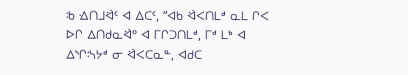ᒂ ᐎᑎᒧᐛᑦ ᐊ ᐃᑕᑦ, “ᐊᑲ ᐛᐸᑎᒪᒄ ᓇᒪ ᒋᐸ ᐅᒋ ᐃᑎᑯᓇᐛᐤ ᐊ ᒥᒋᑐᑎᒪᒄ, ᒥᒄ ᒪᒃ ᐊ ᐃᔅᒋᔄᔭᒄ ᓂ ᐛᐸᑕᓇᓐ, ᐊᑯᑕ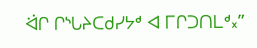ᐛᒋ ᒋᔅᒐᔨᑕᑯᓯᔭᒄ ᐊ ᒥᒋᑐᑎᒪᒄ᙮”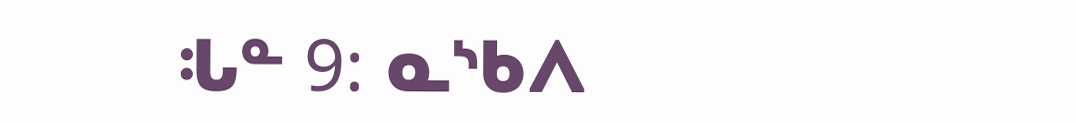ᒠᓐ 9: ᓇᔅᑲᐱ